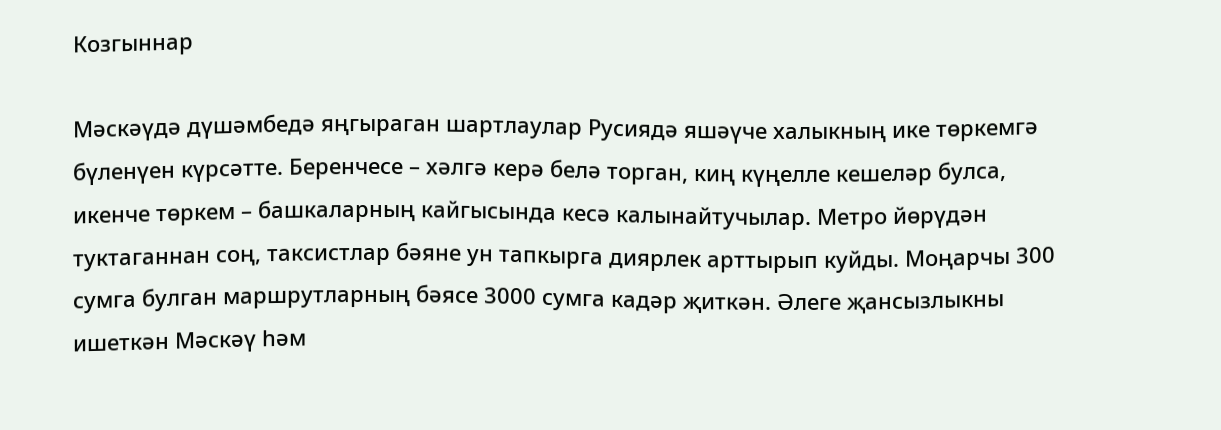Козгыннар

Мәскәүдә дүшәмбедә яңгыраган шартлаулар Русиядә яшәүче халыкның ике төркемгә бүленүен күрсәтте. Беренчесе – хәлгә керә белә торган, киң күңелле кешеләр булса, икенче төркем – башкаларның кайгысында кесә калынайтучылар. Метро йөрүдән туктаганнан соң, таксистлар бәяне ун тапкырга диярлек арттырып куйды. Моңарчы 300 сумга булган маршрутларның бәясе 3000 сумга кадәр җиткән. Әлеге җансызлыкны ишеткән Мәскәү һәм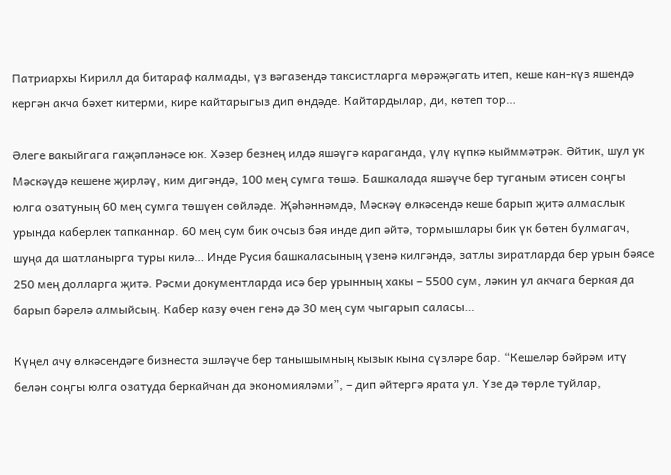Патриархы Кирилл да битараф калмады, үз вәгазендә таксистларга мөрәҗәгать итеп, кеше кан-күз яшендә кергән акча бәхет китерми, кире кайтарыгыз дип өндәде. Кайтардылар, ди, көтеп тор…

Әлеге вакыйгага гаҗәпләнәсе юк. Хәзер безнең илдә яшәүгә караганда, үлү күпкә кыйммәтрәк. Әйтик, шул ук Мәскәүдә кешене җирләү, ким дигәндә, 100 мең сумга төшә. Башкалада яшәүче бер туганым әтисен соңгы юлга озатуның 60 мең сумга төшүен сөйләде. Җәһәннәмдә, Мәскәү өлкәсендә кеше барып җитә алмаслык урында каберлек тапканнар. 60 мең сум бик очсыз бәя инде дип әйтә, тормышлары бик үк бөтен булмагач, шуңа да шатланырга туры килә… Инде Русия башкаласының үзенә килгәндә, затлы зиратларда бер урын бәясе 250 мең долларга җитә. Рәсми документларда исә бер урынның хакы – 5500 сум, ләкин ул акчага беркая да барып бәрелә алмыйсың. Кабер казу өчен генә дә 30 мең сум чыгарып саласы…

Күңел ачу өлкәсендәге бизнеста эшләүче бер танышымның кызык кына сүзләре бар. “Кешеләр бәйрәм итү белән соңгы юлга озатуда беркайчан да экономияләми”, – дип әйтергә ярата ул. Үзе дә төрле туйлар,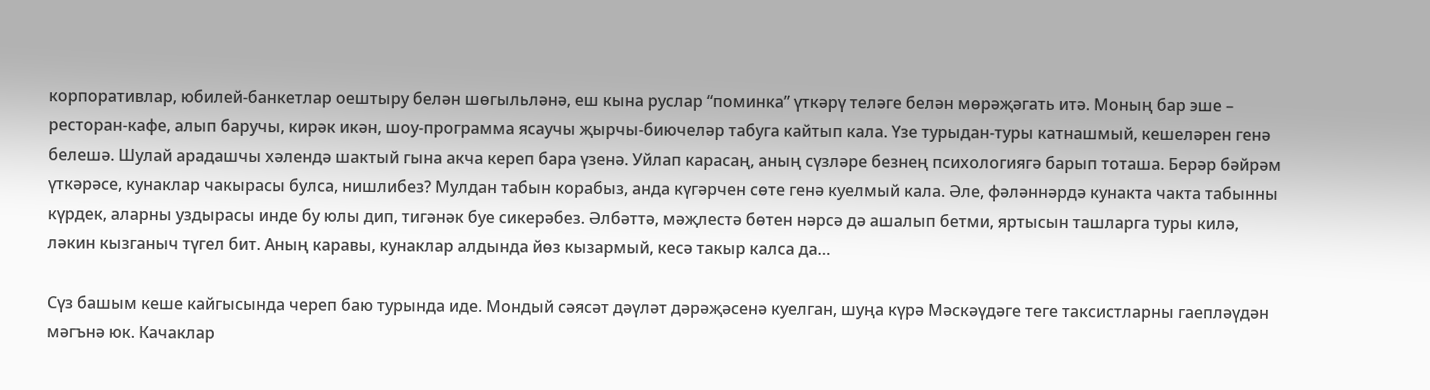корпоративлар, юбилей-банкетлар оештыру белән шөгыльләнә, еш кына руслар “поминка” үткәрү теләге белән мөрәҗәгать итә. Моның бар эше – ресторан-кафе, алып баручы, кирәк икән, шоу-программа ясаучы җырчы-биючеләр табуга кайтып кала. Үзе турыдан-туры катнашмый, кешеләрен генә белешә. Шулай арадашчы хәлендә шактый гына акча кереп бара үзенә. Уйлап карасаң, аның сүзләре безнең психологиягә барып тоташа. Берәр бәйрәм үткәрәсе, кунаклар чакырасы булса, нишлибез? Мулдан табын корабыз, анда күгәрчен сөте генә куелмый кала. Әле, фәләннәрдә кунакта чакта табынны күрдек, аларны уздырасы инде бу юлы дип, тигәнәк буе сикерәбез. Әлбәттә, мәҗлестә бөтен нәрсә дә ашалып бетми, яртысын ташларга туры килә, ләкин кызганыч түгел бит. Аның каравы, кунаклар алдында йөз кызармый, кесә такыр калса да…

Сүз башым кеше кайгысында череп баю турында иде. Мондый сәясәт дәүләт дәрәҗәсенә куелган, шуңа күрә Мәскәүдәге теге таксистларны гаепләүдән мәгънә юк. Качаклар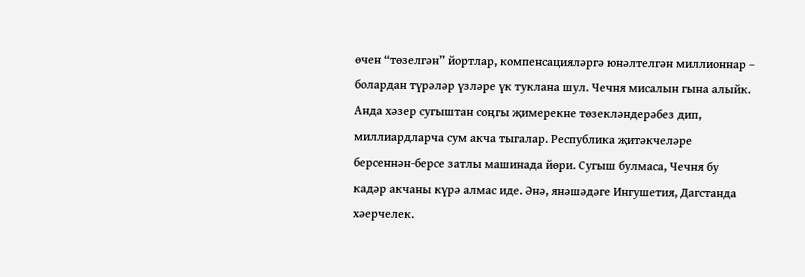өчен “төзелгән” йортлар, компенсацияләргә юнәлтелгән миллионнар – болардан түрәләр үзләре үк туклана шул. Чечня мисалын гына алыйк. Анда хәзер сугыштан соңгы җимерекне төзекләндерәбез дип, миллиардларча сум акча тыгалар. Республика җитәкчеләре берсеннән-берсе затлы машинада йөри. Сугыш булмаса, Чечня бу кадәр акчаны күрә алмас иде. Әнә, янәшәдәге Ингушетия, Дагстанда хәерчелек.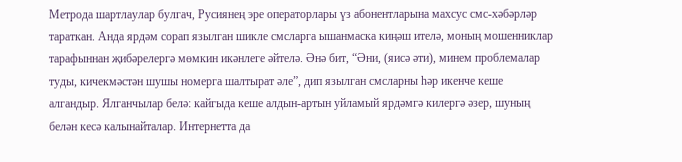Метрода шартлаулар булгач, Русиянең эре операторлары үз абонентларына махсус смс-хәбәрләр тараткан. Анда ярдәм сорап язылган шикле смсларга ышанмаска киңәш ителә, моның мошенниклар тарафыннан җибәрелергә мөмкин икәнлеге әйтелә. Әнә бит, “Әни, (яисә әти), минем проблемалар туды, кичекмәстән шушы номерга шалтырат әле”, дип язылган смсларны һәр икенче кеше алгандыр. Ялганчылар белә: кайгыда кеше алдын-артын уйламый ярдәмгә килергә әзер, шуның белән кесә калынайталар. Интернетта да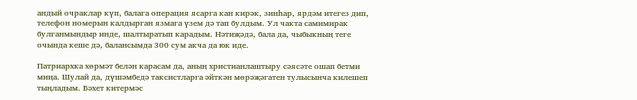андый очраклар күп, балага операция ясарга кан кирәк, зинһар, ярдәм итегез дип, телефон номерын калдырган язмага үзем дә тап булдым. Ул чакта самимирак булганмындыр инде, шалтыратып карадым. Нәтиҗәдә, бала да, чыбыкның теге очында кеше дә, балансымда 300 сум акча да юк иде.

Патриархка хөрмәт белән карасам да, аның христианлаштыру сәясәте ошап бетми миңа. Шулай да, дүшәмбедә таксистларга әйткән мөрәҗәгатен тулысынча килешеп тыңладым. Бәхет китермәс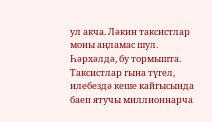ул акча. Ләкин таксистлар моны аңламас шул. Һәрхәлдә, бу тормышта. Таксистлар гына түгел, илебездә кеше кайгысында баеп ятучы миллионнарча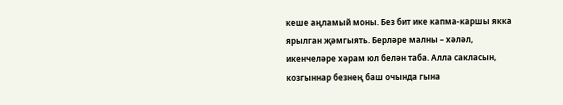кеше аңламый моны. Без бит ике капма-каршы якка ярылган җәмгыять. Берләре малны – хәләл, икенчеләре хәрам юл белән таба. Алла сакласын, козгыннар безнең баш очында гына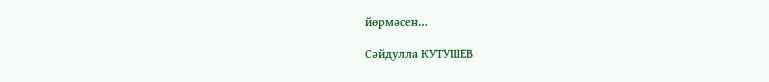йөрмәсен…

Сәйдулла КУТУШЕВ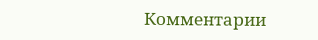Комментарии